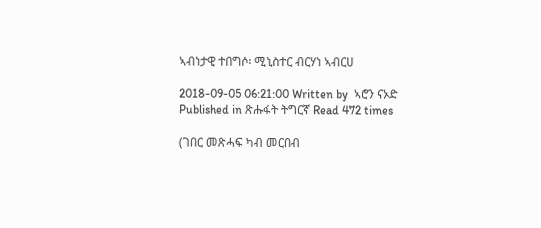ኣብነታዊ ተበግሶ፡ ሚኒስተር ብርሃነ ኣብርሀ

2018-09-05 06:21:00 Written by  ኣሮን ናኦድ Published in ጽሑፋት ትግርኛ Read 472 times

(ገበር መጽሓፍ ካብ መርበብ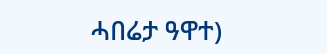ሓበሬታ ዓዋተ)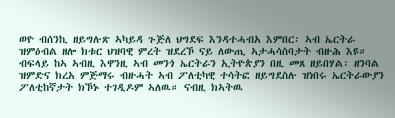ወዮ ብሰንኪ ዘይግሉጽ ኣካይዳ ጉጅለ ህግደፍ እንዳተሓብአ እምበር፡ ኣብ ኤርትራ ዝምዕብል ዘሎ ክቱር ህዝባዊ ምረት ዝደረኾ ናይ ለውጢ ኣታሓሳስባታት ብዙሕ እዩ። ብፍላይ ከኣ ኣብዚ እዋንዚ ኣብ መንጎ ኤርትራን ኢትዮጵያን በዚ መጸ ዘይበሃል፡ ዘንባል ዝምድና ክረአ ምጅማሩ ብዙሓት ኣብ ፖለቲካዊ ተሳትፎ ዘይግደስሉ ዝነበሩ ኤርትራውያን ፖለቲከኛታት ክኾኑ ተገዲዶም ኣለዉ። ናብዚ ክኣትዉ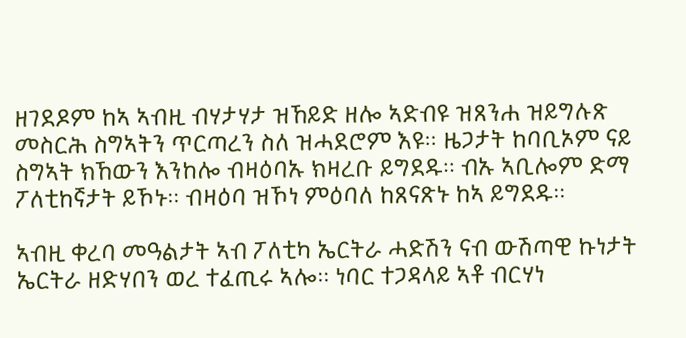ዘገደዶም ከኣ ኣብዚ ብሃታሃታ ዝኸይድ ዘሎ ኣድብዩ ዝጸንሐ ዝይግሉጽ መስርሕ ስግኣትን ጥርጣረን ስለ ዝሓደሮም እዩ። ዜጋታት ከባቢኦም ናይ ስግኣት ክኸውን እንከሎ ብዛዕባኡ ክዛረቡ ይግደዱ። ብኡ ኣቢሎም ድማ ፖለቲከኛታት ይኾኑ። ብዛዕባ ዝኾነ ምዕባለ ከጸናጽኑ ከኣ ይግደዱ።

ኣብዚ ቀረባ መዓልታት ኣብ ፖለቲካ ኤርትራ ሓድሽን ናብ ውሽጣዊ ኩነታት ኤርትራ ዘድሃበን ወረ ተፈጢሩ ኣሎ። ነባር ተጋዳላይ ኣቶ ብርሃነ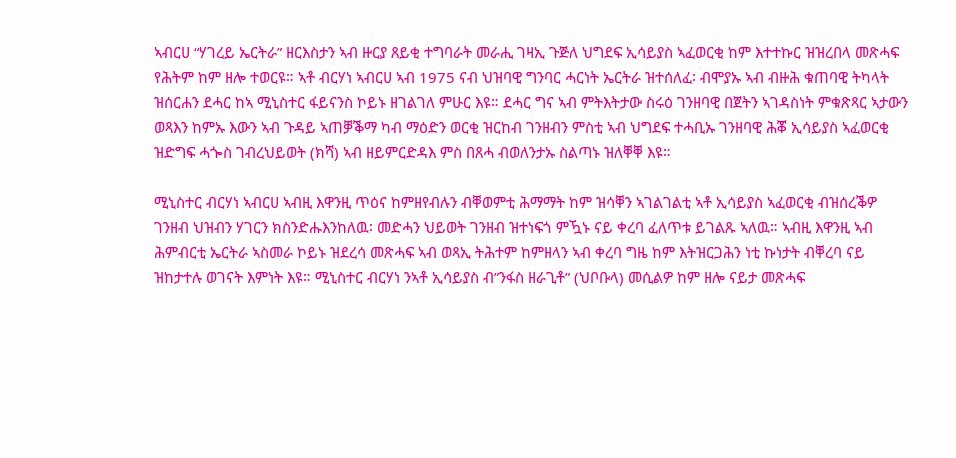ኣብርሀ “ሃገረይ ኤርትራ” ዘርእስታን ኣብ ዙርያ ጸይቂ ተግባራት መራሒ ገዛኢ ጉጅለ ህግደፍ ኢሳይያስ ኣፈወርቂ ከም እተተኩር ዝዝረበላ መጽሓፍ የሕትም ከም ዘሎ ተወርዩ። ኣቶ ብርሃነ ኣብርሀ ኣብ 1975 ናብ ህዝባዊ ግንባር ሓርነት ኤርትራ ዝተሰለፈ፡ ብሞያኡ ኣብ ብዙሕ ቁጠባዊ ትካላት ዝሰርሐን ደሓር ከኣ ሚኒስተር ፋይናንስ ኮይኑ ዘገልገለ ምሁር እዩ። ደሓር ግና ኣብ ምትእትታው ስሩዕ ገንዘባዊ በጀትን ኣገዳስነት ምቁጽጻር ኣታውን ወጻእን ከምኡ እውን ኣብ ጉዳይ ኣጠቓቕማ ካብ ማዕድን ወርቂ ዝርከብ ገንዘብን ምስቲ ኣብ ህግደፍ ተሓቢኡ ገንዘባዊ ሕቖ ኢሳይያስ ኣፈወርቂ ዝድግፍ ሓጐስ ገብረህይወት (ክሻ) ኣብ ዘይምርድዳእ ምስ በጸሓ ብወለንታኡ ስልጣኑ ዝለቐቐ እዩ።

ሚኒስተር ብርሃነ ኣብርሀ ኣብዚ እዋንዚ ጥዕና ከምዘየብሉን ብቐወምቲ ሕማማት ከም ዝሳቐን ኣገልገልቲ ኣቶ ኢሳይያስ ኣፈወርቂ ብዝሰረቕዎ ገንዘብ ህዝብን ሃገርን ክስንድሑእንከለዉ፡ መድሓን ህይወት ገንዘብ ዝተነፍጎ ምዃኑ ናይ ቀረባ ፈለጥቱ ይገልጹ ኣለዉ። ኣብዚ እዋንዚ ኣብ ሕምብርቲ ኤርትራ ኣስመራ ኮይኑ ዝደረሳ መጽሓፍ ኣብ ወጻኢ ትሕተም ከምዘላን ኣብ ቀረባ ግዜ ከም እትዝርጋሕን ነቲ ኩነታት ብቐረባ ናይ ዝከታተሉ ወገናት እምነት እዩ። ሚኒስተር ብርሃነ ንኣቶ ኢሳይያስ ብ”ንፋስ ዘራጊቶ” (ህቦቡላ) መሲልዎ ከም ዘሎ ናይታ መጽሓፍ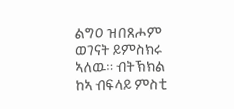ልግዐ ዝበጸሖም ወገናት ይምስክሩ ኣለዉ። ብትኽክል ከኣ ብፍላይ ምስቲ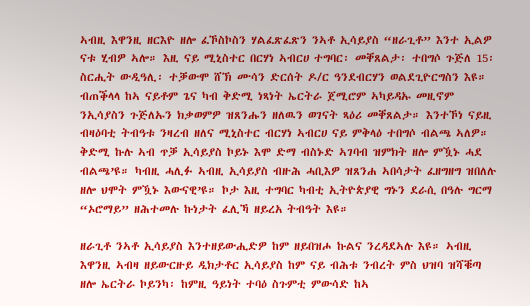ኣብዚ እዋንዚ ዘርእዮ ዘሎ ፈኾስኮስን ሃልፈጽፈጽን ንኣቶ ኢሳይያስ “ዘራጊቶ” እንተ ኢልዎ ናቱ ሂብዎ ኣሎ። እዚ ናይ ሚኒስተር በርሃነ ኣብርሀ ተግባር፡ መቐጸልታ፡ ተበግሶ ጉጅለ 15፡ ስርሒት ውዲዓሊ፡ ተቓውሞ ሸኽ ሙሳን ድርሰት ዶ/ር ዓንደብርሃን ወልደጊዮርግስን እዩ። ብጠቕላላ ከኣ ናይቶም ጌና ካብ ቅድሚ ነጻነት ኤርትራ ጀሚሮም ኣካይዳኡ መዚኖም ንኢሳያስን ጉጅለኡን ክቃወምዎ ዝጸንሑን ዘለዉን ወገናት ጻዕሪ መቐጸልታ። እንተኾነ ናይዚ ብዛዕባቲ ትብዓቱ ንዛረብ ዘለና ሚኒስተር ብርሃነ ኣብርሀ ናይ ምቅላዕ ተበግሶ ብልጫ ኣለዎ። ቅድሚ ኩሉ ኣብ ጥቓ ኢሳይያስ ኮይኑ እሞ ድማ ብስኑድ ኣገባብ ዝምክት ዘሎ ምዃኑ ሓደ ብልጫ’ዩ። ካብዚ ሓሊፉ ኣብዚ ኢሳይያስ ብዙሕ ሓቢእዎ ዝጸንሐ ኣበሳታት ፈዘግዘግ ዝበለሉ ዘሎ ህሞት ምዃኑ እውናዊ’ዩ። ኮታ እዚ ተግባር ካብቲ ኢትዮጵያዊ ግኑን ደራሲ በዓሉ ግርማ “ኦሮማይ” ዘሕተመሉ ኩነታት ፈሊኻ ዘይረአ ትብዓት እዩ።

ዘራጊቶ ንኣቶ ኢሳይያስ እንተዘይውሒድዎ ከም ዘይበዝሖ ኩልና ንረዳደኣሉ እዩ። ኣብዚ እዋንዚ ኣብዛ ዘይውርዙይ ዲክታቶር ኢሳይያስ ከም ናይ ብሕቱ ንብረት ምስ ህዝባ ዝሻቑጣ ዘሎ ኤርትራ ኮይንካ፡ ከምዚ ዓይነት ተባዕ ስጉምቲ ምውሳድ ከኣ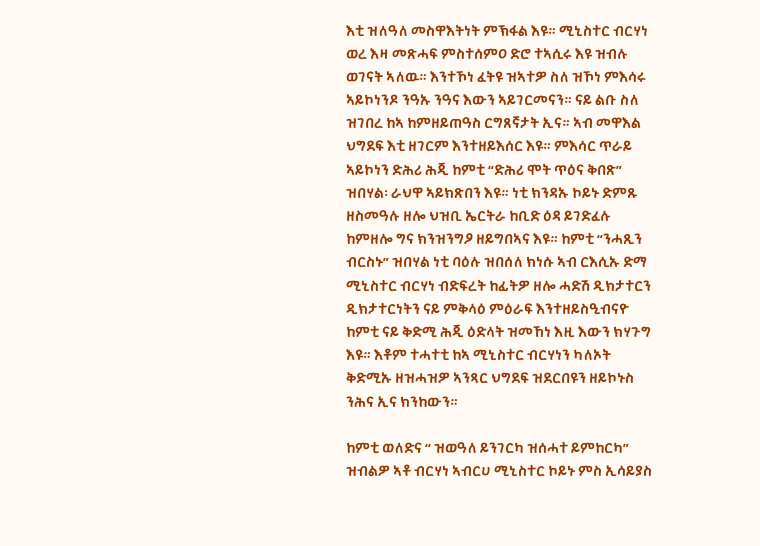እቲ ዝለዓለ መስዋእትነት ምኽፋል እዩ። ሚኒስተር ብርሃነ ወረ እዛ መጽሓፍ ምስተሰምዐ ድሮ ተኣሲሩ እዩ ዝብሉ ወገናት ኣለዉ። እንተኾነ ፈትዩ ዝኣተዎ ስለ ዝኾነ ምእሳሩ ኣይኮነንዶ ንዓኡ ንዓና እውን ኣይገርመናን። ናይ ልቡ ስለ ዝገበረ ከኣ ከምዘይጠዓስ ርግጸኛታት ኢና። ኣብ መዋእል ህግደፍ እቲ ዘገርም እንተዘይእሰር እዩ። ምእሳር ጥራይ ኣይኮነን ድሕሪ ሕጂ ከምቲ “ድሕሪ ሞት ጥዕና ቅበጽ” ዝበሃል፡ ራህዋ ኣይክጽበን እዩ። ነቲ ክንዳኡ ኮይኑ ድምጹ ዘስመዓሉ ዘሎ ህዝቢ ኤርትራ ከቢድ ዕዳ ይገድፈሉ ከምዘሎ ግና ክንዝንግዖ ዘይግበኣና እዩ። ከምቲ “ንሓጺን ብርስኑ” ዝበሃል ነቲ ባዕሉ ዝበሰለ ክነሱ ኣብ ርእሲኡ ድማ ሚኒስተር ብርሃነ ብድፍረት ከፊትዎ ዘሎ ሓድሽ ዲክታተርን ዲክታተርነትን ናይ ምቅላዕ ምዕራፍ እንተዘይስዒብናዮ ከምቲ ናይ ቅድሚ ሕጂ ዕድላት ዝመኸነ እዚ እውን ክሃጉግ እዩ። እቶም ተሓተቲ ከኣ ሚኒስተር ብርሃነን ካለኦት ቅድሚኡ ዘዝሓዝዎ ኣንጻር ህግደፍ ዝደርበዩን ዘይኮኑስ ንሕና ኢና ክንከውን።

ከምቲ ወለድና “ ዝወዓለ ይንገርካ ዝሰሓተ ይምከርካ” ዝብልዎ ኣቶ ብርሃነ ኣብርሀ ሚኒስተር ኮይኑ ምስ ኢሳይያስ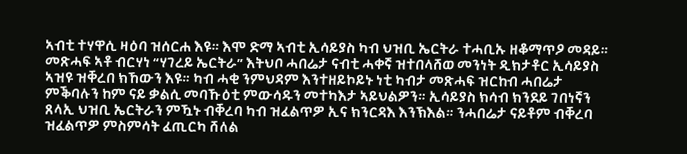ኣብቲ ተሃዋሲ ዛዕባ ዝሰርሐ እዩ። እሞ ድማ ኣብቲ ኢሳይያስ ካብ ህዝቢ ኤርትራ ተሓቢኡ ዘቆማጥዖ መዳይ። መጽሓፍ ኣቶ ብርሃነ “ሃገረይ ኤርትራ” እትህቦ ሓበሬታ ናብቲ ሓቀኛ ዝተበላሸወ መንነት ዲክታቶር ኢሳይያስ ኣዝዩ ዝቐረበ ክኸውን እዩ። ካብ ሓቂ ንምህዳም እንተዘይኮይኑ ነቲ ካብታ መጽሓፍ ዝርከብ ሓበሬታ ምቕባሉን ከም ናይ ቃልሲ መባኹዕቲ ምውሳዱን መተካእታ ኣይህልዎን። ኢሳይያስ ክሳብ ክንደይ ገበነኛን ጸላኢ ህዝቢ ኤርትራን ምዃኑ ብቐረባ ካብ ዝፈልጥዎ ኢና ክንርዳእ እንኽእል። ንሓበሬታ ናይቶም ብቐረባ ዝፈልጥዎ ምስምሳት ፈጢርካ ሸለል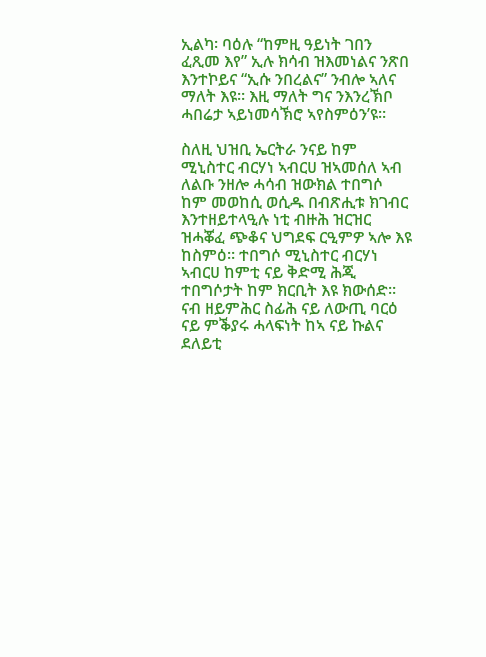ኢልካ፡ ባዕሉ “ከምዚ ዓይነት ገበን ፈጺመ እየ” ኢሉ ክሳብ ዝእመነልና ንጽበ እንተኮይና “ኢሱ ንበረልና” ንብሎ ኣለና ማለት እዩ። እዚ ማለት ግና ንእንረኽቦ ሓበሬታ ኣይነመሳኽሮ ኣየስምዕን’ዩ።

ስለዚ ህዝቢ ኤርትራ ንናይ ከም ሚኒስተር ብርሃነ ኣብርሀ ዝኣመሰለ ኣብ ለልቡ ንዘሎ ሓሳብ ዝውክል ተበግሶ ከም መወከሲ ወሲዱ በብጽሒቱ ክገብር እንተዘይተላዒሉ ነቲ ብዙሕ ዝርዝር ዝሓቖፈ ጭቆና ህግደፍ ርዒምዎ ኣሎ እዩ ከስምዕ። ተበግሶ ሚኒስተር ብርሃነ ኣብርሀ ከምቲ ናይ ቅድሚ ሕጂ ተበግሶታት ከም ክርቢት እዩ ክውሰድ። ናብ ዘይምሕር ስፊሕ ናይ ለውጢ ባርዕ ናይ ምቕያሩ ሓላፍነት ከኣ ናይ ኩልና ደለይቲ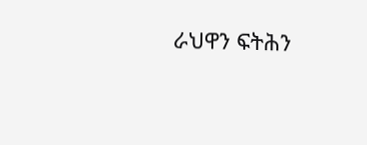ራህዋን ፍትሕን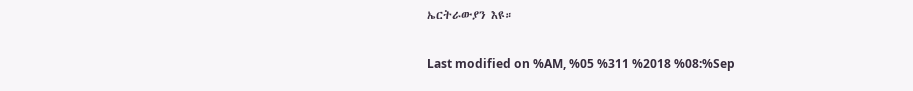ኤርትራውያን እዩ።

Last modified on %AM, %05 %311 %2018 %08:%Sep